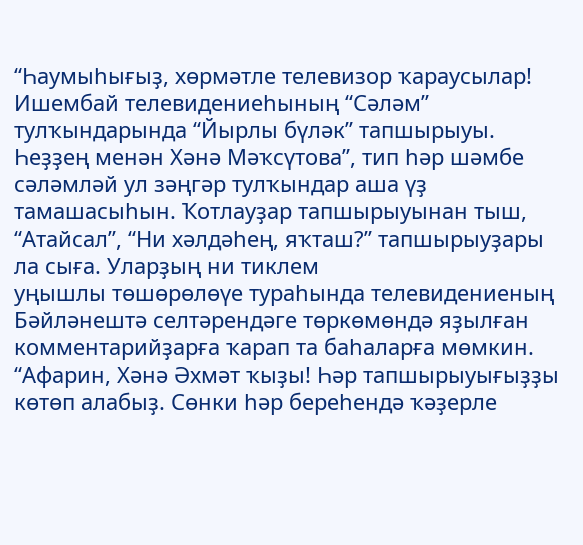“Һаумыһығыҙ, хөрмәтле телевизор ҡараусылар! Ишембай телевидениеһының “Сәләм” тулҡындарында “Йырлы бүләк” тапшырыуы. Һеҙҙең менән Хәнә Мәҡсүтова”, тип һәр шәмбе сәләмләй ул зәңгәр тулҡындар аша үҙ тамашасыһын. Ҡотлауҙар тапшырыуынан тыш, “Атайсал”, “Ни хәлдәһең, яҡташ?” тапшырыуҙары ла сыға. Уларҙың ни тиклем
уңышлы төшөрөлөүе тураһында телевидениеның Бәйләнештә селтәрендәге төркөмөндә яҙылған комментарийҙарға ҡарап та баһаларға мөмкин.
“Афарин, Хәнә Әхмәт ҡыҙы! Һәр тапшырыуығыҙҙы көтөп алабыҙ. Сөнки һәр береһендә ҡәҙерле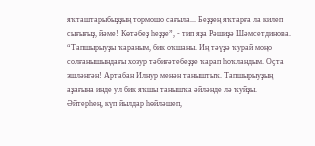яҡташтарыбыҙҙың тормошо сағыла... Беҙҙең яҡтарға ла килеп сығығыҙ, йәме! Көтәбеҙ һеҙҙе”, - тип яҙа Рәшиҙә Шәмсетдинова. “Тапшырыуҙы ҡараным, бик оҡшаны. Иң тәүҙә ҡурай моңо солғанышындағы хозур тәбиғәтебеҙҙе ҡарап һоҡландым. Оҫта эшләнгән! Артабан Илнур менән таныштыҡ. Тапшырыуҙың аҙағына инде ул бик яҡшы танышҡа әйләнде лә ҡуйҙы. Әйтерһең, күп йылдар һөйләшеп,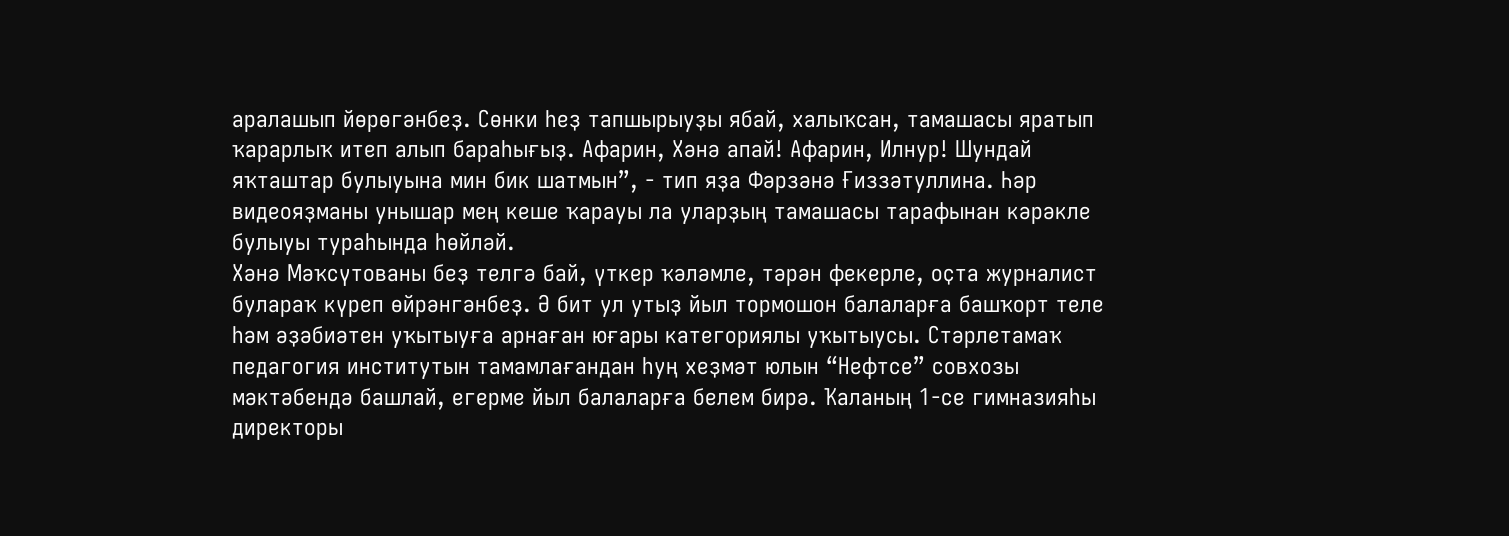аралашып йөрөгәнбеҙ. Сөнки һеҙ тапшырыуҙы ябай, халыҡсан, тамашасы яратып ҡарарлыҡ итеп алып бараһығыҙ. Афарин, Хәнә апай! Афарин, Илнур! Шундай яҡташтар булыуына мин бик шатмын”, - тип яҙа Фәрзәнә Ғиззәтуллина. Һәр видеояҙманы унышар мең кеше ҡарауы ла уларҙың тамашасы тарафынан кәрәкле булыуы тураһында һөйләй.
Хәнә Мәҡсүтованы беҙ телгә бай, үткер ҡәләмле, тәрән фекерле, оҫта журналист булараҡ күреп өйрәнгәнбеҙ. Ә бит ул утыҙ йыл тормошон балаларға башҡорт теле һәм әҙәбиәтен уҡытыуға арнаған юғары категориялы уҡытыусы. Стәрлетамаҡ педагогия институтын тамамлағандан һуң хеҙмәт юлын “Нефтсе” совхозы мәктәбендә башлай, егерме йыл балаларға белем бирә. Ҡаланың 1-се гимназияһы директоры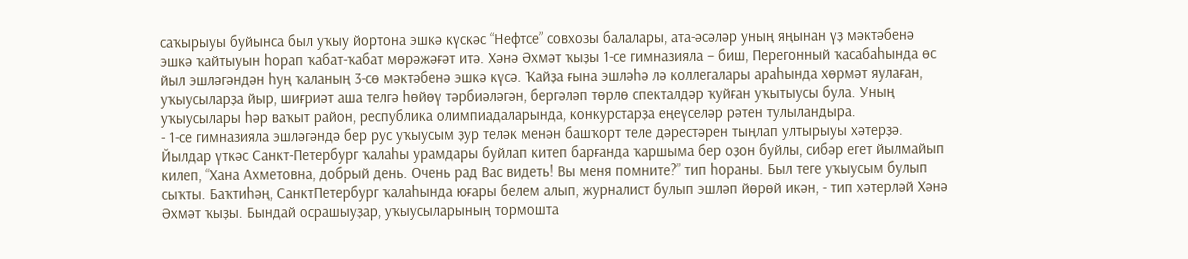саҡырыуы буйынса был уҡыу йортона эшкә күскәс “Нефтсе” совхозы балалары, ата-әсәләр уның яңынан үҙ мәктәбенә эшкә ҡайтыуын һорап ҡабат-ҡабат мөрәжәғәт итә. Хәнә Әхмәт ҡыҙы 1-се гимназияла – биш, Перегонный ҡасабаһында өс йыл эшләгәндән һуң ҡаланың 3-сө мәктәбенә эшкә күсә. Ҡайҙа ғына эшләһә лә коллегалары араһында хөрмәт яулаған, уҡыусыларҙа йыр, шиғриәт аша телгә һөйөү тәрбиәләгән, бергәләп төрлө спекталдәр ҡуйған уҡытыусы була. Уның уҡыусылары һәр ваҡыт район, республика олимпиадаларында, конкурстарҙа еңеүселәр рәтен тулыландыра.
- 1-се гимназияла эшләгәндә бер рус уҡыусым ҙур теләк менән башҡорт теле дәрестәрен тыңлап ултырыуы хәтерҙә. Йылдар үткәс Санкт-Петербург ҡалаһы урамдары буйлап китеп барғанда ҡаршыма бер оҙон буйлы, сибәр егет йылмайып килеп, “Хана Ахметовна, добрый день. Очень рад Вас видеть! Вы меня помните?” тип һораны. Был теге уҡыусым булып сыҡты. Баҡтиһәң, СанктПетербург ҡалаһында юғары белем алып, журналист булып эшләп йөрөй икән, - тип хәтерләй Хәнә Әхмәт ҡыҙы. Бындай осрашыуҙар, уҡыусыларының тормошта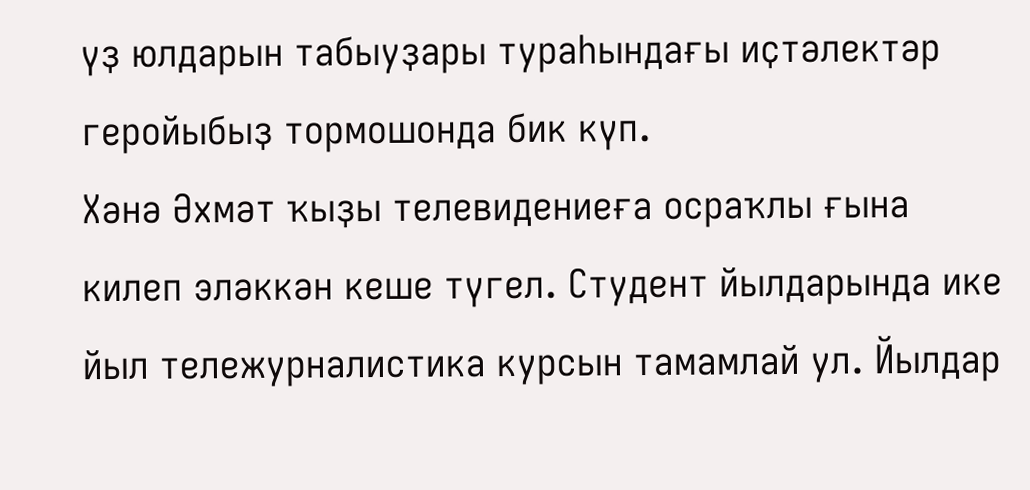үҙ юлдарын табыуҙары тураһындағы иҫтәлектәр геройыбыҙ тормошонда бик күп.
Хәнә Әхмәт ҡыҙы телевидениеға осраҡлы ғына килеп эләккән кеше түгел. Студент йылдарында ике йыл тележурналистика курсын тамамлай ул. Йылдар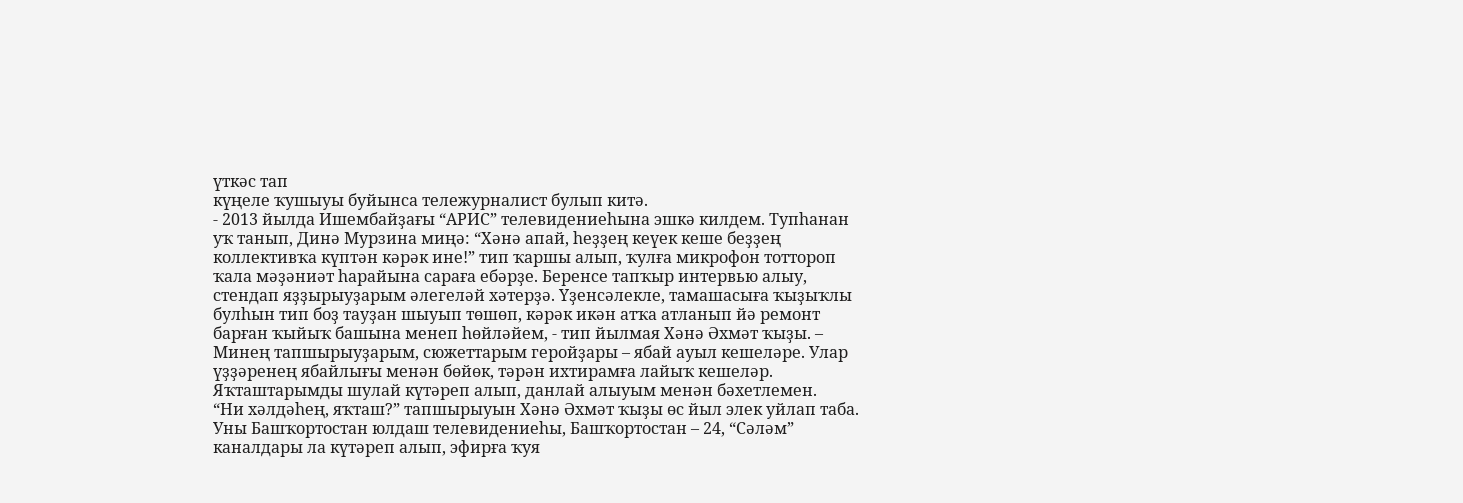үткәс тап
күңеле ҡушыуы буйынса тележурналист булып китә.
- 2013 йылда Ишембайҙағы “АРИС” телевидениеһына эшкә килдем. Тупһанан уҡ танып, Динә Мурзина миңә: “Хәнә апай, һеҙҙең кеүек кеше беҙҙең коллективҡа күптән кәрәк ине!” тип ҡаршы алып, ҡулға микрофон тоттороп ҡала мәҙәниәт һарайына сараға ебәрҙе. Беренсе тапҡыр интервью алыу, стендап яҙҙырыуҙарым әлегеләй хәтерҙә. Үҙенсәлекле, тамашасыға ҡыҙыҡлы булһын тип боҙ тауҙан шыуып төшөп, кәрәк икән атҡа атланып йә ремонт барған ҡыйыҡ башына менеп һөйләйем, - тип йылмая Хәнә Әхмәт ҡыҙы. – Минең тапшырыуҙарым, сюжеттарым геройҙары – ябай ауыл кешеләре. Улар үҙҙәренең ябайлығы менән бөйөк, тәрән ихтирамға лайыҡ кешеләр. Яҡташтарымды шулай күтәреп алып, данлай алыуым менән бәхетлемен.
“Ни хәлдәһең, яҡташ?” тапшырыуын Хәнә Әхмәт ҡыҙы өс йыл элек уйлап таба. Уны Башҡортостан юлдаш телевидениеһы, Башҡортостан – 24, “Сәләм” каналдары ла күтәреп алып, эфирға ҡуя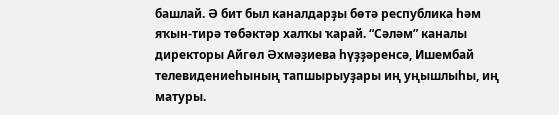башлай. Ә бит был каналдарҙы бөтә республика һәм яҡын-тирә төбәктәр халҡы ҡарай. “Сәләм” каналы директоры Айгөл Әхмәҙиева һүҙҙәренсә, Ишембай телевидениеһының тапшырыуҙары иң уңышлыһы, иң матуры.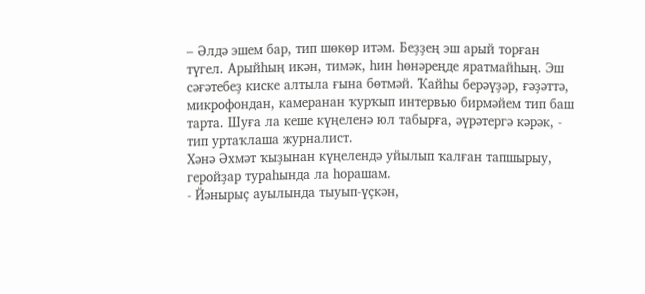– Әлдә эшем бар, тип шөкөр итәм. Беҙҙең эш арый торған түгел. Арыйһың икән, тимәк, һин һөнәреңде яратмайһың. Эш сәғәтебеҙ киске алтыла ғына бөтмәй. Ҡайһы берәүҙәр, ғәҙәттә, микрофондан, камеранан ҡурҡып интервью бирмәйем тип баш тарта. Шуға ла кеше күңеленә юл табырға, әүрәтергә кәрәк, - тип уртаҡлаша журналист.
Хәнә Әхмәт ҡыҙынан күңелендә уйылып ҡалған тапшырыу, геройҙар тураһында ла һорашам.
- Йәнырыҫ ауылында тыуып-үҫкән,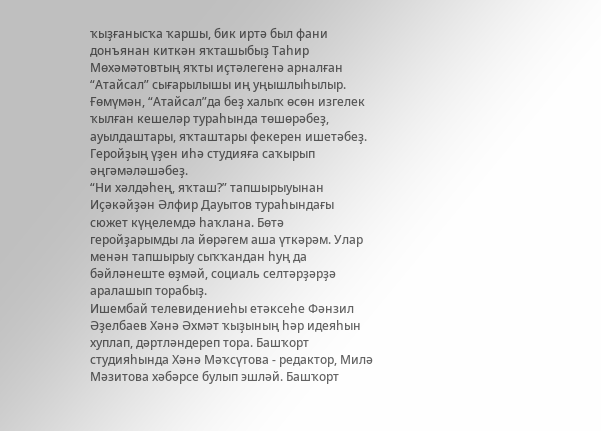ҡыҙғанысҡа ҡаршы, бик иртә был фани донъянан киткән яҡташыбыҙ Таһир Мөхәмәтовтың яҡты иҫтәлегенә арналған “Атайсал” сығарылышы иң уңышлыһылыр. Ғөмүмән, “Атайсал”да беҙ халыҡ өсөн изгелек ҡылған кешеләр тураһында төшөрәбеҙ, ауылдаштары, яҡташтары фекерен ишетәбеҙ. Геройҙың үҙен иһә студияға саҡырып әңгәмәләшәбеҙ.
“Ни хәлдәһең, яҡташ?” тапшырыуынан Иҫәкәйҙән Әлфир Дауытов тураһындағы сюжет күңелемдә һаҡлана. Бөтә геройҙарымды ла йөрәгем аша үткәрәм. Улар менән тапшырыу сыҡҡандан һуң да бәйләнеште өҙмәй, социаль селтәрҙәрҙә аралашып торабыҙ.
Ишембай телевидениеһы етәксеһе Фәнзил Әҙелбаев Хәнә Әхмәт ҡыҙының һәр идеяһын хуплап, дәртләндереп тора. Башҡорт студияһында Хәнә Мәҡсүтова - редактор, Милә Мәзитова хәбәрсе булып эшләй. Башҡорт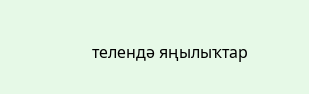телендә яңылыҡтар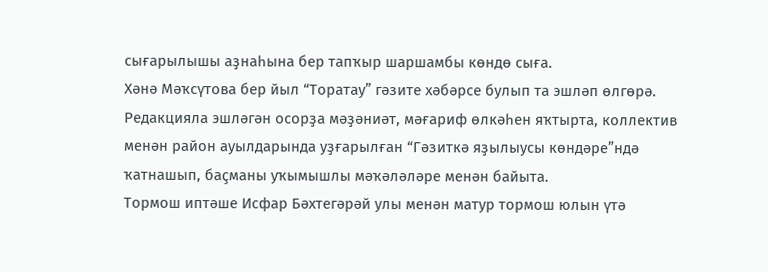сығарылышы аҙнаһына бер тапҡыр шаршамбы көндө сыға.
Хәнә Мәҡсүтова бер йыл “Торатау” гәзите хәбәрсе булып та эшләп өлгөрә. Редакцияла эшләгән осорҙа мәҙәниәт, мәғариф өлкәһен яҡтырта, коллектив менән район ауылдарында уҙғарылған “Гәзиткә яҙылыусы көндәре”ндә ҡатнашып, баҫманы уҡымышлы мәҡәләләре менән байыта.
Тормош иптәше Исфар Бәхтегәрәй улы менән матур тормош юлын үтә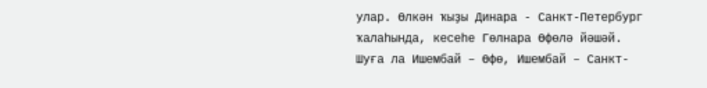улар. Өлкән ҡыҙы Динара - Санкт-Петербург ҡалаһында, кесеһе Гөлнара Өфөлә йәшәй. Шуға ла Ишембай – Өфө, Ишембай – Санкт-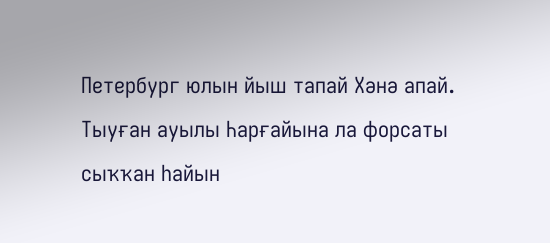Петербург юлын йыш тапай Хәнә апай. Тыуған ауылы Һарғайына ла форсаты сыҡҡан һайын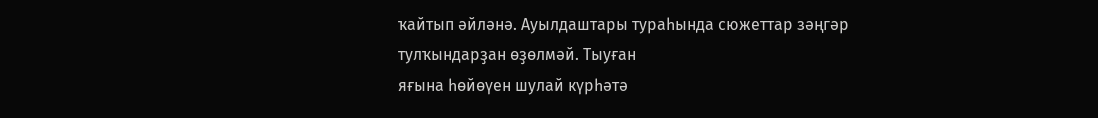ҡайтып әйләнә. Ауылдаштары тураһында сюжеттар зәңгәр тулҡындарҙан өҙөлмәй. Тыуған
яғына һөйөүен шулай күрһәтә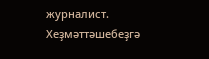журналист.
Хеҙмәттәшебеҙгә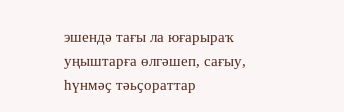эшендә тағы ла юғарыраҡ уңыштарға өлгәшеп, сағыу, һүнмәҫ тәьҫораттар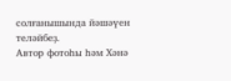солғанышында йәшәүен теләйбеҙ.
Автор фотоһы һәм Хәнә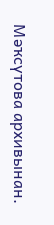Мәҡсүтова архивынан.